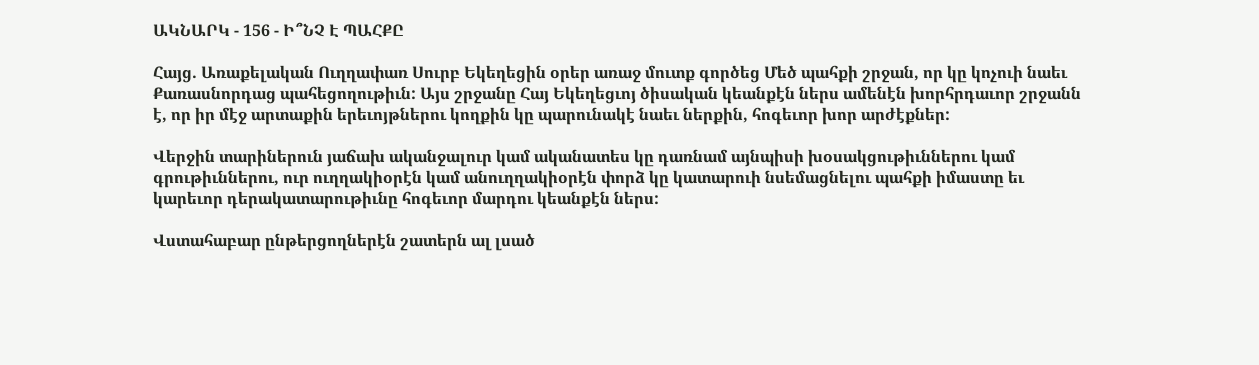ԱԿՆԱՐԿ - 156 - Ի՞ՆՉ Է ՊԱՀՔԸ

Հայց. Առաքելական Ուղղափառ Սուրբ Եկեղեցին օրեր առաջ մուտք գործեց Մեծ պահքի շրջան, որ կը կոչուի նաեւ Քառասնորդաց պահեցողութիւն: Այս շրջանը Հայ Եկեղեցւոյ ծիսական կեանքէն ներս ամենէն խորհրդաւոր շրջանն է, որ իր մէջ արտաքին երեւոյթներու կողքին կը պարունակէ նաեւ ներքին, հոգեւոր խոր արժէքներ:

Վերջին տարիներուն յաճախ ականջալուր կամ ականատես կը դառնամ այնպիսի խօսակցութիւններու կամ գրութիւններու, ուր ուղղակիօրէն կամ անուղղակիօրէն փորձ կը կատարուի նսեմացնելու պահքի իմաստը եւ կարեւոր դերակատարութիւնը հոգեւոր մարդու կեանքէն ներս:

Վստահաբար ընթերցողներէն շատերն ալ լսած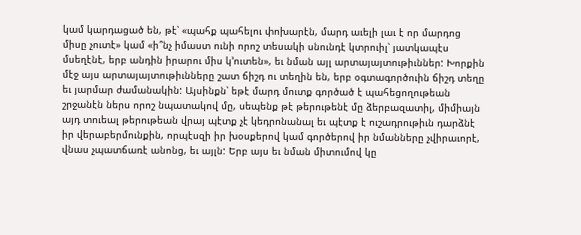կամ կարդացած են, թէ՝ «պահք պահելու փոխարէն, մարդ աւելի լաւ է որ մարդոց միսը չուտէ» կամ «ի՞նչ իմաստ ունի որոշ տեսակի սնունդէ կտրուիլ՝ յատկապէս մսեղէնէ, երբ անդին իրարու միս կ՚ուտեն», եւ նման այլ արտայայտութիւններ: Խորքին մէջ այս արտայայտութիւնները շատ ճիշդ ու տեղին են, երբ օգտագործուին ճիշդ տեղը եւ յարմար ժամանակին: Այսինքն՝ եթէ մարդ մուտք գործած է պահեցողութեան շրջանէն ներս որոշ նպատակով մը, սեպենք թէ թերութենէ մը ձերբազատիլ, միմիայն այդ տուեալ թերութեան վրայ պէտք չէ կեդրոնանալ եւ պէտք է ուշադրութիւն դարձնէ իր վերաբերմունքին, որպէսզի իր խօսքերով կամ գործերով իր նմանները չվիրաւորէ, վնաս չպատճառէ անոնց, եւ այլն: Երբ այս եւ նման միտումով կը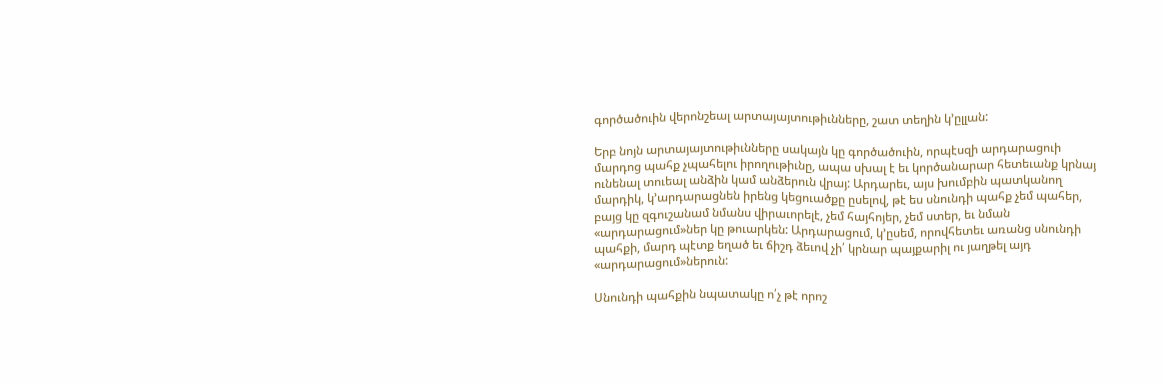գործածուին վերոնշեալ արտայայտութիւնները, շատ տեղին կ՚ըլլան:

Երբ նոյն արտայայտութիւնները սակայն կը գործածուին, որպէսզի արդարացուի մարդոց պահք չպահելու իրողութիւնը, ապա սխալ է եւ կործանարար հետեւանք կրնայ ունենալ տուեալ անձին կամ անձերուն վրայ: Արդարեւ, այս խումբին պատկանող մարդիկ, կ՚արդարացնեն իրենց կեցուածքը ըսելով, թէ ես սնունդի պահք չեմ պահեր, բայց կը զգուշանամ նմանս վիրաւորելէ, չեմ հայհոյեր, չեմ ստեր, եւ նման «արդարացում»ներ կը թուարկեն: Արդարացում, կ՚ըսեմ, որովհետեւ առանց սնունդի պահքի, մարդ պէտք եղած եւ ճիշդ ձեւով չի՛ կրնար պայքարիլ ու յաղթել այդ «արդարացում»ներուն:

Սնունդի պահքին նպատակը ո՛չ թէ որոշ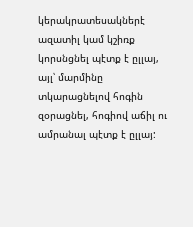կերակրատեսակներէ ազատիլ կամ կշիռք կորսնցնել պէտք է ըլլայ, այլ՝ մարմինը տկարացնելով հոգին զօրացնել, հոգիով աճիլ ու ամրանալ պէտք է ըլլայ: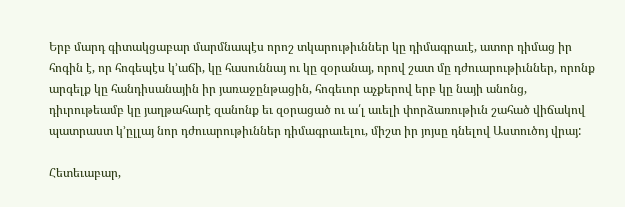Երբ մարդ գիտակցաբար մարմնապէս որոշ տկարութիւններ կը դիմագրաւէ, ատոր դիմաց իր հոգին է, որ հոգեպէս կ՚աճի, կը հասուննայ ու կը զօրանայ, որով շատ մը դժուարութիւններ, որոնք արգելք կը հանդիսանային իր յառաջընթացին, հոգեւոր աչքերով երբ կը նայի անոնց, դիւրութեամբ կը յաղթահարէ զանոնք եւ զօրացած ու ա՛լ աւելի փորձառութիւն շահած վիճակով պատրաստ կ՚ըլլայ նոր դժուարութիւններ դիմագրաւելու, միշտ իր յոյսը դնելով Աստուծոյ վրայ:

Հետեւաբար,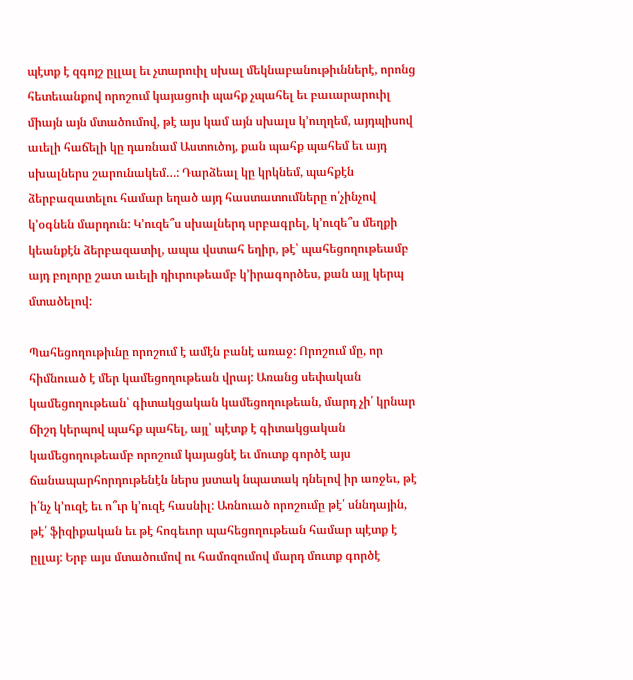պէտք է զգոյշ ըլլալ եւ չտարուիլ սխալ մեկնաբանութիւններէ, որոնց հետեւանքով որոշում կայացուի պահք չպահել եւ բաւարարուիլ միայն այն մտածումով, թէ այս կամ այն սխալս կ՚ուղղեմ, այդպիսով աւելի հաճելի կը դառնամ Աստուծոյ, քան պահք պահեմ եւ այդ սխալներս շարունակեմ…: Դարձեալ կը կրկնեմ, պահքէն ձերբազատելու համար եղած այդ հաստատումները ո՛չինչով կ՚օգնեն մարդուն: Կ՚ուզե՞ս սխալներդ սրբագրել, կ՚ուզե՞ս մեղքի կեանքէն ձերբազատիլ, ապա վստահ եղիր, թէ՝ պահեցողութեամբ այդ բոլորը շատ աւելի դիւրութեամբ կ՚իրագործես, քան այլ կերպ մտածելով:

Պահեցողութիւնը որոշում է ամէն բանէ առաջ: Որոշում մը, որ հիմնուած է մեր կամեցողութեան վրայ: Առանց սեփական կամեցողութեան՝ գիտակցական կամեցողութեան, մարդ չի՛ կրնար ճիշդ կերպով պահք պահել, այլ՝ պէտք է գիտակցական կամեցողութեամբ որոշում կայացնէ եւ մուտք գործէ այս ճանապարհորդութենէն ներս յստակ նպատակ դնելով իր առջեւ, թէ ի՛նչ կ՚ուզէ եւ ո՞ւր կ՚ուզէ հասնիլ: Առնուած որոշումը թէ՛ սննդային, թէ՛ ֆիզիքական եւ թէ հոգեւոր պահեցողութեան համար պէտք է ըլլայ: Երբ այս մտածումով ու համոզումով մարդ մուտք գործէ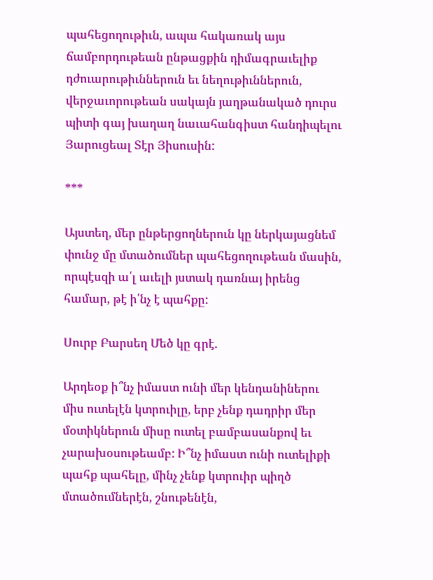պահեցողութիւն, ապա հակառակ այս ճամբորդութեան ընթացքին դիմագրաւելիք դժուարութիւններուն եւ նեղութիւններուն, վերջաւորութեան սակայն յաղթանակած դուրս պիտի գայ խաղաղ նաւահանգիստ հանդիպելու Յարուցեալ Տէր Յիսուսին:

***

Այստեղ, մեր ընթերցողներուն կը ներկայացնեմ փունջ մը մտածումներ պահեցողութեան մասին, որպէսզի ա՛լ աւելի յստակ դառնայ իրենց համար, թէ ի՛նչ է պահքը:

Սուրբ Բարսեղ Մեծ կը գրէ.

Արդեօք ի՞նչ իմաստ ունի մեր կենդանիներու միս ուտելէն կտրուիլը, երբ չենք դադրիր մեր մօտիկներուն միսը ուտել բամբասանքով եւ չարախօսութեամբ: Ի՞նչ իմաստ ունի ուտելիքի պահք պահելը, մինչ չենք կտրուիր պիղծ մտածումներէն, շնութենէն,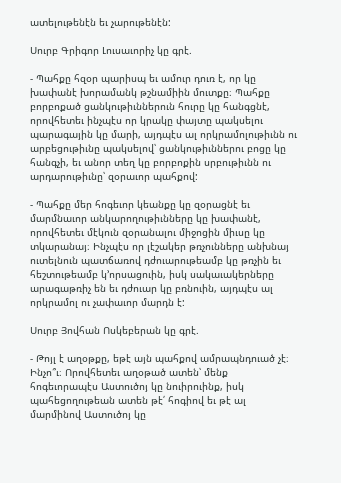ատելութենէն եւ չարութենէն:

Սուրբ Գրիգոր Լուսաւորիչ կը գրէ.

- Պահքը հզօր պարիսպ եւ ամուր դուռ է, որ կը խափանէ խորամանկ թշնամիին մուտքը։ Պահքը բորբոքած ցանկութիւններուն հուրը կը հանգցնէ, որովհետեւ ինչպէս որ կրակը փայտը պակսելու պարագային կը մարի, այդպէս ալ որկրամոլութիւնն ու արբեցութիւնը պակսելով՝ ցանկութիւններու բոցը կը հանգչի, եւ անոր տեղ կը բորբոքին սրբութիւնն ու արդարութիւնը՝ զօրաւոր պահքով:

- Պահքը մեր հոգեւոր կեանքը կը զօրացնէ եւ մարմնաւոր անկարողութիւնները կը խափանէ, որովհետեւ մէկուն զօրանալու միջոցին միւսը կը տկարանայ։ Ինչպէս որ լէշակեր թռչունները անխնայ ուտելնուն պատճառով դժուարութեամբ կը թռչին եւ հեշտութեամբ կ՚որսացուին, իսկ սակաւակերները արագաթռիչ են եւ դժուար կը բռնուին, այդպէս ալ որկրամոլ ու չափաւոր մարդն է:

Սուրբ Յովհան Ոսկեբերան կը գրէ.

- Թոյլ է աղօթքը, եթէ այն պահքով ամրապնդուած չէ։ Ինչո՞ւ։ Որովհետեւ աղօթած ատեն՝ մենք հոգեւորապէս Աստուծոյ կը նուիրուինք, իսկ պահեցողութեան ատեն թէ՛ հոգիով եւ թէ ալ մարմինով Աստուծոյ կը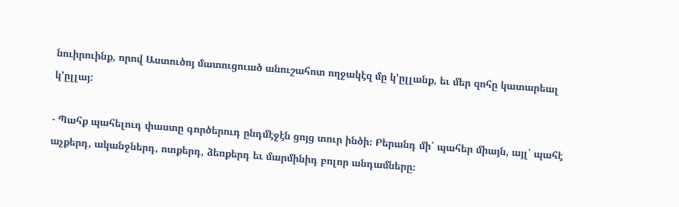նուիրուինք, որով Աստուծոյ մատուցուած անուշահոտ ողջակէզ մը կ՚ըլլանք, եւ մեր զոհը կատարեալ կ՚ըլլայ:

- Պահք պահելուդ փաստը գործերուդ ընդմէջէն ցոյց տուր ինծի։ Բերանդ մի՛ պահեր միայն, այլ՝ պահէ աչքերդ, ականջներդ, ոտքերդ, ձեռքերդ եւ մարմինիդ բոլոր անդամները։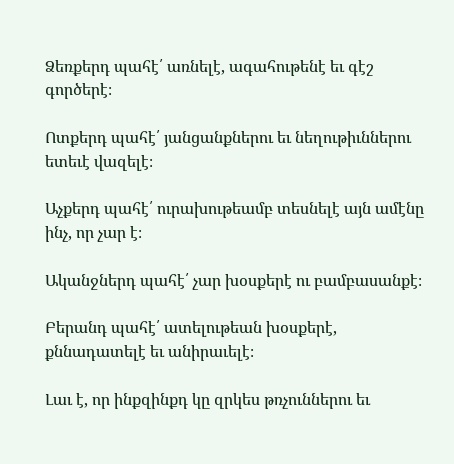Ձեռքերդ պահէ՛ առնելէ, ագահութենէ եւ գէշ գործերէ։

Ոտքերդ պահէ՛ յանցանքներու եւ նեղութիւններու ետեւէ վազելէ։

Աչքերդ պահէ՛ ուրախութեամբ տեսնելէ այն ամէնը ինչ, որ չար է։

Ականջներդ պահէ՛ չար խօսքերէ ու բամբասանքէ։

Բերանդ պահէ՛ ատելութեան խօսքերէ, քննադատելէ եւ անիրաւելէ։

Լաւ է, որ ինքզինքդ կը զրկես թռչուններու եւ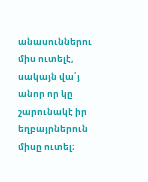անասուններու միս ուտելէ, սակայն վա՛յ անոր որ կը շարունակէ իր եղբայրներուն միսը ուտել։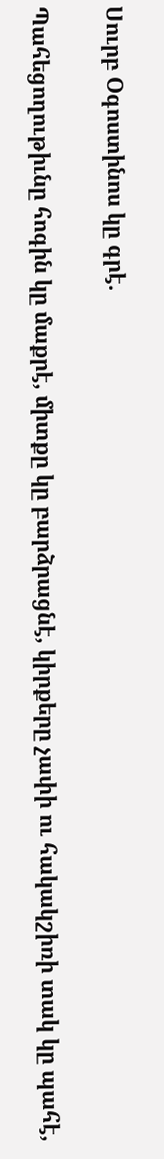Սուրբ Օգոստինոս կը գրէ.

Պահեցողութիւնը հոգին կը մաքրէ, միտքը կը բարձրացնէ, կիրքերը չափի ու հակակշիռի տակ կը պահէ,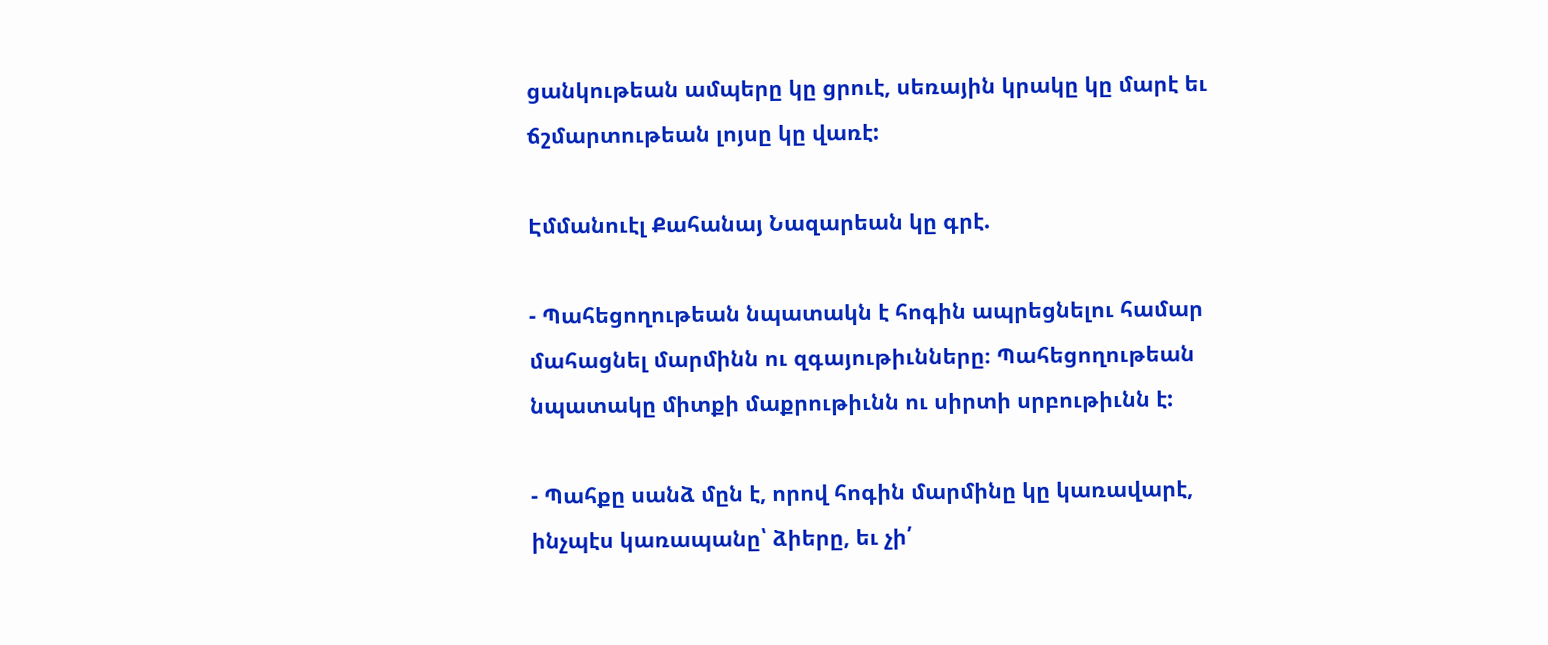ցանկութեան ամպերը կը ցրուէ, սեռային կրակը կը մարէ եւ ճշմարտութեան լոյսը կը վառէ:

Էմմանուէլ Քահանայ Նազարեան կը գրէ.

- Պահեցողութեան նպատակն է հոգին ապրեցնելու համար մահացնել մարմինն ու զգայութիւնները։ Պահեցողութեան նպատակը միտքի մաքրութիւնն ու սիրտի սրբութիւնն է:

- Պահքը սանձ մըն է, որով հոգին մարմինը կը կառավարէ, ինչպէս կառապանը՝ ձիերը, եւ չի՛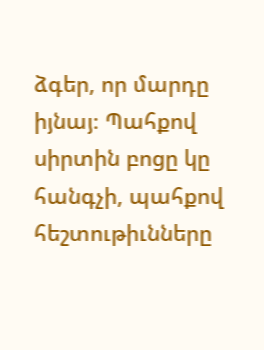ձգեր, որ մարդը իյնայ։ Պահքով սիրտին բոցը կը հանգչի, պահքով հեշտութիւնները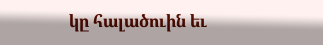կը հալածուին եւ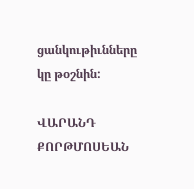ցանկութիւնները կը թօշնին:

ՎԱՐԱՆԴ ՔՈՐԹՄՈՍԵԱՆ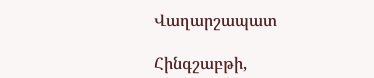Վաղարշապատ

Հինգշաբթի,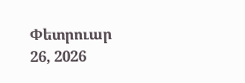Փետրուար 26, 2026